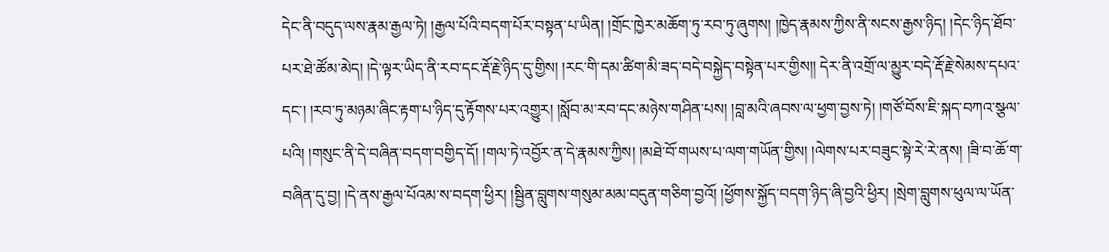དེང་ནི་བདུད་ལས་རྣམ་རྒྱལ་ཏེ། །རྒྱལ་པོའི་བདག་པོར་བསྟན་པ་ཡིན། །གྲོང་ཁྱེར་མཆོག་ཏུ་རབ་ཏུ་ཞུགས། །ཁྱེད་རྣམས་ཀྱིས་ནི་སངས་རྒྱས་ཉིད། །དེང་ཉིད་ཐོབ་པར་ཐེ་ཚོམ་མེད། །དེ་ལྟར་ཡིད་ནི་རབ་དང་རྡོ་རྗེ་ཉིད་དུ་གྱིས། །རང་གི་དམ་ཚིག་མི་ཟད་བདེ་བསྐྱེད་བསྟེན་པར་གྱིས།། དེར་ནི་འགྲོ་ལ་མྱུར་བདེ་རྡོ་རྗེ་སེམས་དཔའ་དང་། །རབ་ཏུ་མཉམ་ཞིང་རྟག་པ་ཉིད་དུ་རྟོགས་པར་འགྱུར། །སློབ་མ་རབ་དང་མཉེས་གཤིན་པས། །བླ་མའི་ཞབས་ལ་ཕྱག་བྱས་ཏེ། །གཙོ་བོས་ཇི་སྐད་བཀའ་སྩལ་པའི། །གསུང་ནི་དེ་བཞིན་བདག་བགྱིད་དོ། །གལ་ཏེ་འབྱོར་ན་དེ་རྣམས་ཀྱིས། །མཐེ་བོ་གཡས་པ་ལག་གཡོན་གྱིས། །ལེགས་པར་བཟུང་སྟེ་རེ་རེ་ནས། །ཟི་བ་ཆོ་ག་བཞིན་དུ་བྱ། །དེ་ནས་རྒྱལ་པོའམ་ས་བདག་ཕྱིར། །སྦྱིན་བླུགས་གསུམ་མམ་བདུན་གཅིག་བྱའོ། །ཕྱོགས་སྐྱོད་བདག་ཉིད་ཞི་བྱའི་ཕྱིར། །སྲེག་བླུགས་ཕུལ་ལ་ཡོན་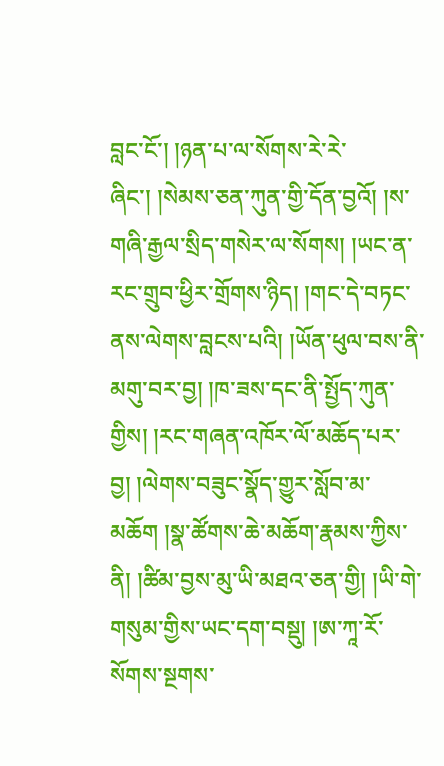བླང་ངོ་། །ཉན་པ་ལ་སོགས་རེ་རེ་ཞིང་། །སེམས་ཅན་ཀུན་གྱི་དོན་བྱའོ། །ས་གཞི་རྒྱལ་སྲིད་གསེར་ལ་སོགས། །ཡང་ན་རང་གྲུབ་ཕྱིར་གྲོགས་ཉིད། །གང་དེ་བཏང་ནས་ལེགས་བླངས་པའི། །ཡོན་ཕུལ་བས་ནི་མགུ་བར་བྱ། །ཁ་ཟས་དང་ནི་སྤྱོད་ཀུན་གྱིས། །རང་གཞན་འཁོར་ལོ་མཆོད་པར་བྱ། །ལེགས་བཟུང་སྣོད་གྱུར་སློབ་མ་མཆོག །སྣ་ཚོགས་ཆེ་མཆོག་རྣམས་ཀྱིས་ནི། །ཚིམ་བྱས་མུ་ཡི་མཐའ་ཅན་གྱི། །ཡི་གེ་གསུམ་གྱིས་ཡང་དག་བསྡུ། །ཨ་ཀཱ་རོ་སོགས་སྔགས་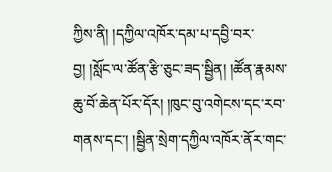ཀྱིས་ནི། །དཀྱིལ་འཁོར་དམ་པ་དབྱི་བར་བྱ། །སློང་ལ་ཚོན་རྩི་ཅུང་ཟད་སྦྱིན། །ཚོན་རྣམས་ཆུ་བོ་ཆེན་པོར་དོར། །ཁུང་བུ་འགེངས་དང་རབ་གནས་དང་། །སྦྱིན་སྲེག་དཀྱིལ་འཁོར་ནོར་གང་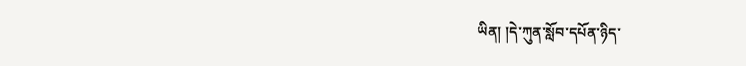ཡིན། །དེ་ཀུན་སློབ་དཔོན་ཉིད་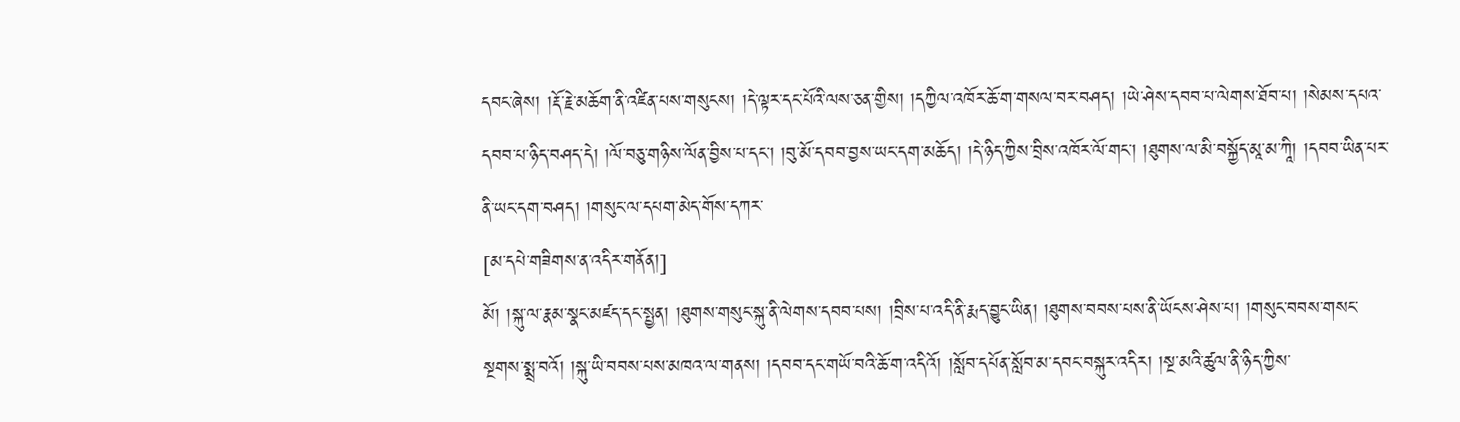དབང་ཞེས། །རྡོ་རྗེ་མཆོག་ནི་འཛིན་པས་གསུངས། །དེ་ལྟར་དང་པོའི་ལས་ཅན་གྱིས། །དཀྱིལ་འཁོར་ཆོ་ག་གསལ་བར་བཤད། །ཡེ་ཤེས་དབབ་པ་ལེགས་ཐོབ་པ། །སེམས་དཔའ་དབབ་པ་ཉིད་བཤད་དེ། །ལོ་བཅུ་གཉིས་ལོན་བྱིས་པ་དང་། །བུ་མོ་དབབ་བྱས་ཡང་དག་མཆོད། །དེ་ཉིད་ཀྱིས་བྲིས་འཁོར་ལོ་གང་། །ཐུགས་ལ་མི་བསྐྱོད་མཱ་མ་ཀཱི། །དབབ་ཡིན་པར་ནི་ཡང་དག་བཤད། །གསུང་ལ་དཔག་མེད་གོས་དཀར་
[མ་དཔེ་གཟིགས་ན་འདིར་གནོན།]
མོ། །སྐུ་ལ་རྣམ་སྣང་མཛད་དང་སྤྱན། །ཐུགས་གསུང་སྐུ་ནི་ལེགས་དབབ་པས། །བྲིས་པ་འདི་ནི་རྨད་བྱུང་ཡིན། །ཐུགས་བབས་པས་ནི་ཡོངས་ཤེས་པ། །གསུང་བབས་གསང་སྔགས་སྨྲ་བའོ། །སྐུ་ཡི་བབས་པས་མཁའ་ལ་གནས། །དབབ་དང་གཡོ་བའི་ཆོ་ག་འདིའོ། །སློབ་དཔོན་སློབ་མ་དབང་བསྐུར་འདིར། །སྔ་མའི་ཚུལ་ནི་ཉིད་ཀྱིས་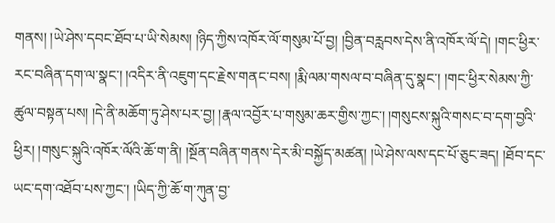གནས། །ཡེ་ཤེས་དབང་ཐོབ་པ་ཡི་སེམས། །ཉིད་ཀྱིས་འཁོར་ལོ་གསུམ་པོ་བྱ། །བྱིན་བརླབས་དེས་ནི་འཁོར་ལོ་དེ། །གང་ཕྱིར་རང་བཞིན་དག་ལ་སྣང་། །འདིར་ནི་འཇུག་དང་རྗེས་གནང་བས། །རྨི་ལམ་གསལ་བ་བཞིན་དུ་སྣང་། །གང་ཕྱིར་སེམས་ཀྱི་ཚུལ་བསྟན་པས། །དེ་ནི་མཆོག་ཏུ་ཤེས་པར་བྱ། །རྣལ་འབྱོར་པ་གསུམ་ཆར་གྱིས་ཀྱང་། །གསུངས་སྐུའི་གསང་བ་དག་བྱའི་ཕྱིར། །གསུང་སྐུའི་འཁོར་ལོའི་ཆོ་ག་ནི། །སྔོན་བཞིན་གནས་དེར་མི་བསྐྱོད་མཚན། །ཡེ་ཤེས་ལས་དང་པོ་ཅུང་ཟད། །ཐོབ་དང་ཡང་དག་འཐོབ་པས་ཀྱང་། །ཡིད་ཀྱི་ཆོ་ག་ཀུན་བྱ་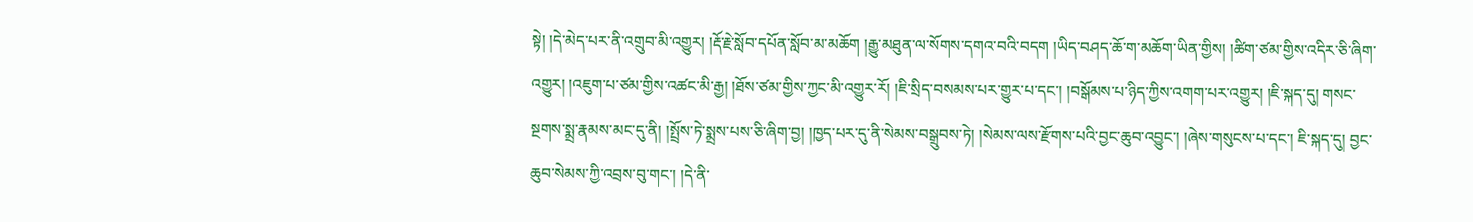སྟེ། །དེ་མེད་པར་ནི་འགྲུབ་མི་འགྱུར། །རྡོ་རྗེ་སློབ་དཔོན་སློབ་མ་མཆོག །རྒྱུ་མཐུན་ལ་སོགས་དགའ་བའི་བདག །ཡིད་བཤད་ཆོ་ག་མཆོག་ཡིན་གྱིས། །ཚིག་ཙམ་གྱིས་འདིར་ཅི་ཞིག་འགྱུར། །འཇུག་པ་ཙམ་གྱིས་འཚང་མི་རྒྱ། །ཐོས་ཙམ་གྱིས་ཀྱང་མི་འགྱུར་རོ། །ཇི་སྲིད་བསམས་པར་གྱུར་པ་དང་། །བསྒོམས་པ་ཉིད་ཀྱིས་འགག་པར་འགྱུར། །ཇི་སྐད་དུ། གསང་སྔགས་སྨྲ་རྣམས་མང་དུ་ནི། །སྤྲོས་ཏེ་སྨྲས་པས་ཅི་ཞིག་བྱ། །ཁྱད་པར་དུ་ནི་སེམས་བསྒྲུབས་ཏེ། །སེམས་ལས་རྫོགས་པའི་བྱང་ཆུབ་འབྱུང་། །ཞེས་གསུངས་པ་དང་། ཇི་སྐད་དུ། བྱང་ཆུབ་སེམས་ཀྱི་འབྲས་བུ་གང་། །དེ་ནི་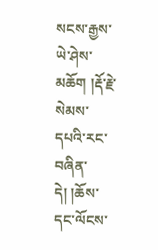སངས་རྒྱས་ཡེ་ཤེས་མཆོག །རྡོ་རྗེ་སེམས་དཔའི་རང་བཞིན་དེ། །ཆོས་དང་ལོངས་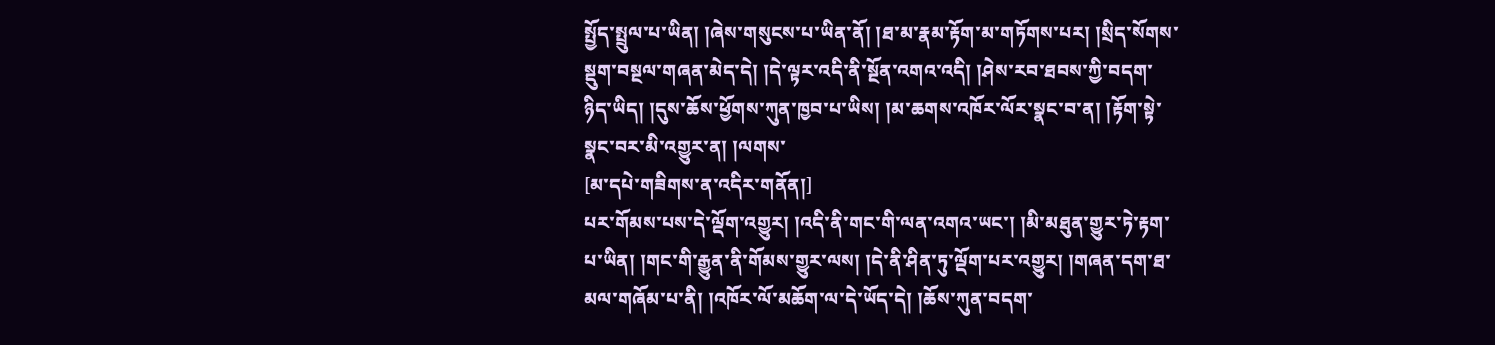སྤྱོད་སྤྲུལ་པ་ཡིན། །ཞེས་གསུངས་པ་ཡིན་ནོ། །ཐ་མ་རྣམ་རྟོག་མ་གཏོགས་པར། །སྲིད་སོགས་སྡུག་བསྔལ་གཞན་མེད་དེ། །དེ་ལྟར་འདི་ནི་སྔོན་འགའ་འདི། །ཤེས་རབ་ཐབས་ཀྱི་བདག་ཉིད་ཡིད། །དུས་ཆོས་ཕྱོགས་ཀུན་ཁྱབ་པ་ཡིས། །མ་ཆགས་འཁོར་ལོར་སྣང་བ་ན། །རྟོག་སྟེ་སྣང་བར་མི་འགྱུར་ན། །ལགས་
[མ་དཔེ་གཟིགས་ན་འདིར་གནོན།]
པར་གོམས་པས་དེ་ལྡོག་འགྱུར། །འདི་ནི་གང་གི་ལན་འགའ་ཡང་། །མི་མཐུན་གྱུར་ཏེ་རྟག་པ་ཡིན། །གང་གི་རྒྱུན་ནི་གོམས་གྱུར་ལས། །དེ་ནི་ཤིན་ཏུ་ལྡོག་པར་འགྱུར། །གཞན་དག་ཐ་མལ་གཞོམ་པ་ནི། །འཁོར་ལོ་མཆོག་ལ་དེ་ཡོད་དེ། །ཆོས་ཀུན་བདག་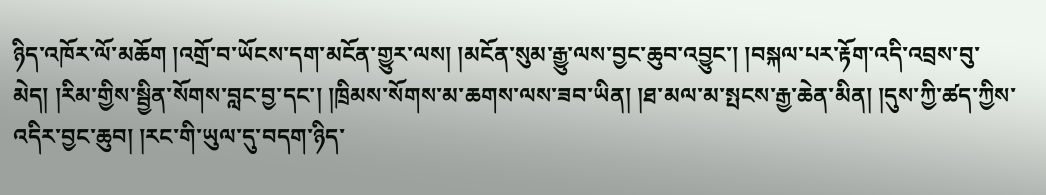ཉིད་འཁོར་ལོ་མཆོག །འགྲོ་བ་ཡོངས་དག་མངོན་གྱུར་ལས། །མངོན་སུམ་རྒྱུ་ལས་བྱང་ཆུབ་འབྱུང་། །བསྐལ་པར་རྟོག་འདི་འབྲས་བུ་མེད། །རིམ་གྱིས་སྦྱིན་སོགས་བླང་བྱ་དང་། །ཁྲིམས་སོགས་མ་ཆགས་ལས་ཟབ་ཡིན། །ཐ་མལ་མ་སྤངས་རྒྱ་ཆེན་མིན། །དུས་ཀྱི་ཚད་ཀྱིས་འདིར་བྱང་ཆུབ། །རང་གི་ཡུལ་དུ་བདག་ཉིད་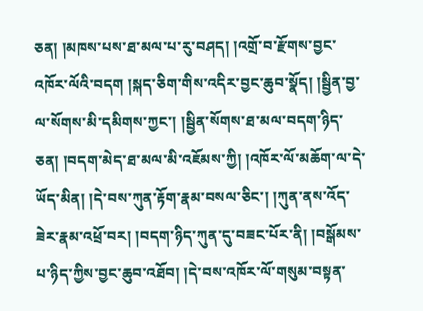ཅན། །མཁས་པས་ཐ་མལ་པ་རུ་བཤད། །འགྲོ་བ་རྫོགས་བྱང་འཁོར་ལོའི་བདག །སྐད་ཅིག་གིས་འདིར་བྱང་ཆུབ་སྣོད། །སྦྱིན་བྱ་ལ་སོགས་མི་དམིགས་ཀྱང་། །སྦྱིན་སོགས་ཐ་མལ་བདག་ཉིད་ཅན། །བདག་མེད་ཐ་མལ་མི་འཇོམས་ཀྱི། །འཁོར་ལོ་མཆོག་ལ་དེ་ཡོད་མིན། །དེ་བས་ཀུན་རྟོག་རྣམ་བསལ་ཅིང་། །ཀུན་ནས་འོད་ཟེར་རྣམ་འཕྲོ་བར། །བདག་ཉིད་ཀུན་དུ་བཟང་པོར་ནི། །བསྒོམས་པ་ཉིད་ཀྱིས་བྱང་ཆུབ་འཐོབ། །དེ་བས་འཁོར་ལོ་གསུམ་བསྟན་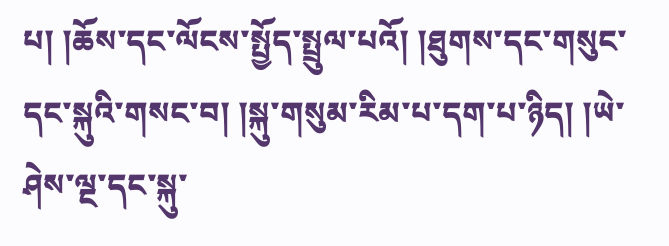པ། །ཆོས་དང་ལོངས་སྤྱོད་སྤྲུལ་པའོ། །ཐུགས་དང་གསུང་དང་སྐུའི་གསང་བ། །སྐུ་གསུམ་རིམ་པ་དག་པ་ཉིད། །ཡེ་ཤེས་ལྔ་དང་སྐུ་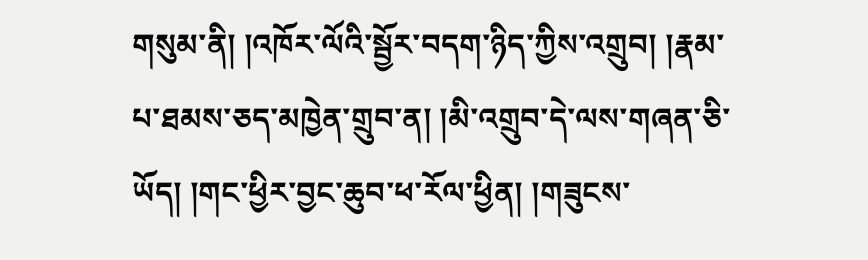གསུམ་ནི། །འཁོར་ལོའི་སྦྱོར་བདག་ཉིད་ཀྱིས་འགྲུབ། །རྣམ་པ་ཐམས་ཅད་མཁྱེན་གྲུབ་ན། །མི་འགྲུབ་དེ་ལས་གཞན་ཅི་ཡོད། །གང་ཕྱིར་བྱང་ཆུབ་ཕ་རོལ་ཕྱིན། །གཟུངས་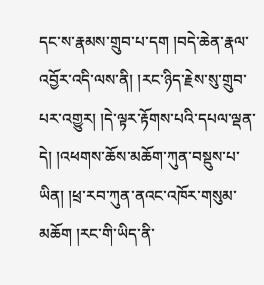དང་ས་རྣམས་གྲུབ་པ་དག །བདེ་ཆེན་རྣལ་འབྱོར་འདི་ལས་ནི། །རང་ཉིད་རྗེས་སུ་གྲུབ་པར་འགྱུར། །དེ་ལྟར་རྟོགས་པའི་དཔལ་ལྡན་དེ། །འཕགས་ཆོས་མཆོག་ཀུན་བསྡུས་པ་ཡིན། །ཕྲ་རབ་ཀུན་ནའང་འཁོར་གསུམ་མཆོག །རང་གི་ཡིད་ནི་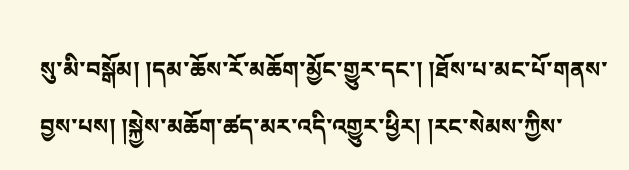སུ་མི་བསྒོམ། །དམ་ཆོས་རོ་མཆོག་མྱོང་གྱུར་དང་། །ཐོས་པ་མང་པོ་གནས་བྱས་པས། །སྐྱེས་མཆོག་ཚད་མར་འདི་འགྱུར་ཕྱིར། །རང་སེམས་ཀྱིས་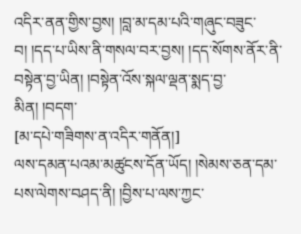འདིར་ནན་གྱིས་བྱས། །བླ་མ་དམ་པའི་གཞུང་བཟུང་བ། །དད་པ་ཡིས་ནི་གསལ་བར་བྱས། །དད་སོགས་ནོར་ནི་བསྟེན་བྱ་ཡིན། །བསྟེན་འོས་སྐལ་ལྡན་སྨད་བྱ་མིན། །བདག་
[མ་དཔེ་གཟིགས་ན་འདིར་གནོན།]
ལས་དམན་པའམ་མཚུངས་དོན་ཡོད། །སེམས་ཅན་དམ་པས་ལེགས་བཤད་ནི། །བྱིས་པ་ལས་ཀྱང་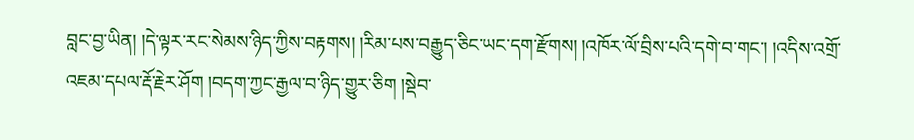བླང་བྱ་ཡིན། །དེ་ལྟར་རང་སེམས་ཉིད་ཀྱིས་བརྟགས། །རིམ་པས་བརྒྱུད་ཅིང་ཡང་དག་རྫོགས། །འཁོར་ལོ་བྲིས་པའི་དགེ་བ་གང་། །འདིས་འགྲོ་འཇམ་དཔལ་རྡོ་རྗེར་ཤོག །བདག་ཀྱང་རྒྱལ་བ་ཉིད་གྱུར་ཅིག །སྡེབ་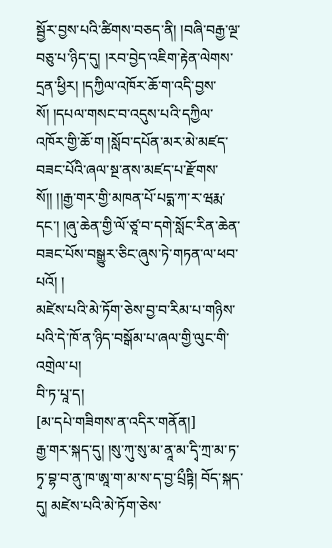སྦྱོར་བྱས་པའི་ཚིགས་བཅད་ནི། །བཞི་བརྒྱ་ལྔ་བཅུ་པ་ཉིད་དུ། །རབ་བྱེད་འཇིག་རྟེན་ལེགས་དྲན་ཕྱིར། །དཀྱིལ་འཁོར་ཆོ་ག་འདི་བྱས་སོ། །དཔལ་གསང་བ་འདུས་པའི་དཀྱིལ་འཁོར་གྱི་ཆོ་ག །སློབ་དཔོན་མར་མེ་མཛད་བཟང་པོའི་ཞལ་སྔ་ནས་མཛད་པ་རྫོགས་སོ།། །།རྒྱ་གར་གྱི་མཁན་པོ་པདྨ་ཀ་ར་ཝརྨ་དང་། །ཞུ་ཆེན་གྱི་ལོ་ཙཱ་བ་དགེ་སློང་རིན་ཆེན་བཟང་པོས་བསྒྱུར་ཅིང་ཞུས་ཏེ་གཏན་ལ་ཕབ་པའོ། །
མཛེས་པའི་མེ་ཏོག་ཅེས་བྱ་བ་རིམ་པ་གཉིས་པའི་དེ་ཁོ་ན་ཉིད་བསྒོམ་པ་ཞལ་གྱི་ལུང་གི་འགྲེལ་པ།
བི་ཏ་པཱ་ད།
[མ་དཔེ་གཟིགས་ན་འདིར་གནོན།]
རྒྱ་གར་སྐད་དུ། །སུ་ཀུ་སུ་མ་ནཱ་མ་དྭི་ཀྲ་མ་ཏ་ཏྭ་བྷ་བ་ནུ་ཁ་ཨཱ་ག་མ་ས་ད་བྱ་པྲྀཏྟི། བོད་སྐད་དུ། མཛེས་པའི་མེ་ཏོག་ཅེས་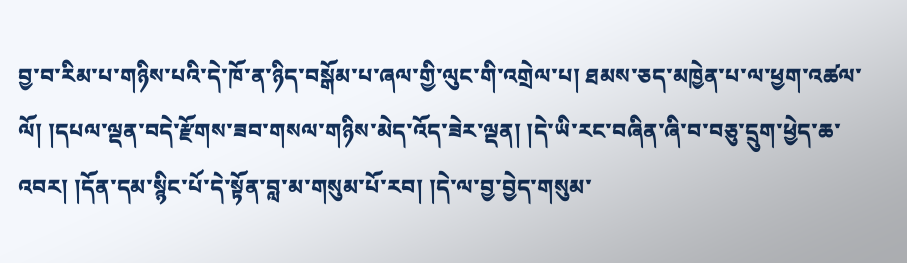བྱ་བ་རིམ་པ་གཉིས་པའི་དེ་ཁོ་ན་ཉིད་བསྒོམ་པ་ཞལ་གྱི་ལུང་གི་འགྲེལ་པ། ཐམས་ཅད་མཁྱེན་པ་ལ་ཕྱག་འཚལ་ལོ། །དཔལ་ལྡན་བདེ་རྫོགས་ཟབ་གསལ་གཉིས་མེད་འོད་ཟེར་ལྡན། །དེ་ཡི་རང་བཞིན་ཞི་བ་བཅུ་དྲུག་ཕྱེད་ཆ་འབར། །དོན་དམ་སྙིང་པོ་དེ་སྟོན་བླ་མ་གསུམ་པོ་རབ། །དེ་ལ་བྱ་བྱེད་གསུམ་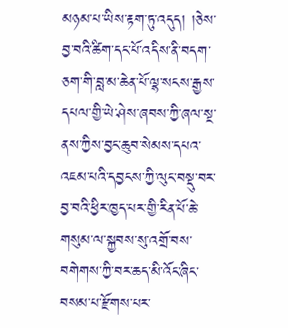མཉམ་པ་ཡིས་རྟག་ཏུ་འདུད། །ཅེས་བྱ་བའི་ཚིག་དང་པོ་འདིས་ནི་བདག་ཅག་གི་བླ་མ་ཆེན་པོ་ལྷ་སངས་རྒྱས་དཔལ་གྱི་ཡེ་ཤེས་ཞབས་ཀྱི་ཞལ་སྔ་ནས་ཀྱིས་བྱང་ཆུབ་སེམས་དཔའ་འཇམ་པའི་དབྱངས་ཀྱི་ལུང་བསྡུ་བར་བྱ་བའི་ཕྱིར་ཁྱད་པར་གྱི་རིན་པོ་ཆེ་གསུམ་ལ་སྐྱབས་སུ་འགྲོ་བས་བགེགས་ཀྱི་བར་ཆད་མི་འོང་ཞིང་བསམ་པ་རྫོགས་པར་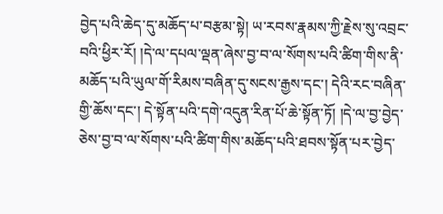བྱེད་པའི་ཆེད་དུ་མཆོད་པ་བརྩམ་སྟེ། ཡ་རབས་རྣམས་ཀྱི་རྗེས་སུ་འབྲང་བའི་ཕྱིར་རོ། །དེ་ལ་དཔལ་ལྡན་ཞེས་བྱ་བ་ལ་སོགས་པའི་ཚིག་གིས་ནི་མཆོད་པའི་ཡུལ་གོ་རིམས་བཞིན་དུ་སངས་རྒྱས་དང་། དེའི་རང་བཞིན་གྱི་ཆོས་དང་། དེ་སྟོན་པའི་དགེ་འདུན་རིན་པོ་ཆེ་སྟོན་ཏོ། །དེ་ལ་བྱ་བྱེད་ཅེས་བྱ་བ་ལ་སོགས་པའི་ཚིག་གིས་མཆོད་པའི་ཐབས་སྟོན་པར་བྱེད་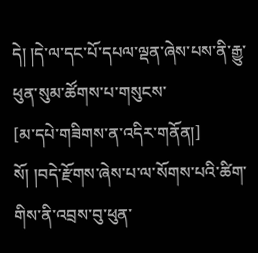དེ། །དེ་ལ་དང་པོ་དཔལ་ལྡན་ཞེས་པས་ནི་རྒྱུ་ཕུན་སུམ་ཚོགས་པ་གསུངས་
[མ་དཔེ་གཟིགས་ན་འདིར་གནོན།]
སོ། །བདེ་རྫོགས་ཞེས་པ་ལ་སོགས་པའི་ཚིག་གིས་ནི་འབྲས་བུ་ཕུན་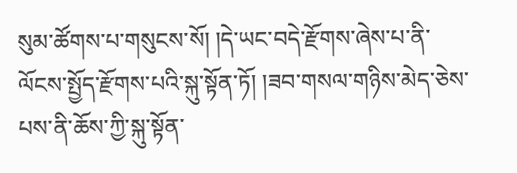སུམ་ཚོགས་པ་གསུངས་སོ། །དེ་ཡང་བདེ་རྫོགས་ཞེས་པ་ནི་ལོངས་སྤྱོད་རྫོགས་པའི་སྐུ་སྟོན་ཏོ། །ཟབ་གསལ་གཉིས་མེད་ཅེས་པས་ནི་ཆོས་ཀྱི་སྐུ་སྟོན་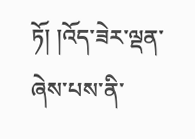ཏོ། །འོད་ཟེར་ལྡན་ཞེས་པས་ནི་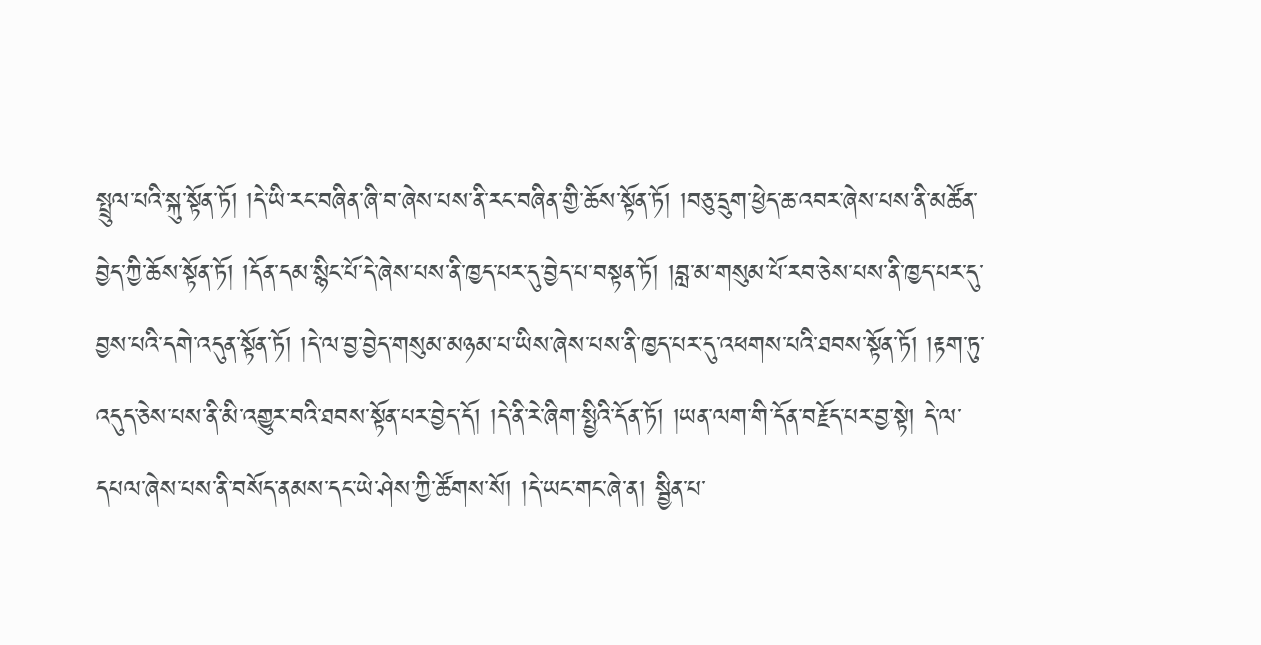སྤྲུལ་པའི་སྐུ་སྟོན་ཏོ། །དེ་ཡི་རང་བཞིན་ཞི་བ་ཞེས་པས་ནི་རང་བཞིན་གྱི་ཆོས་སྟོན་ཏོ། །བཅུ་དྲུག་ཕྱེད་ཆ་འབར་ཞེས་པས་ནི་མཚོན་བྱེད་ཀྱི་ཆོས་སྟོན་ཏོ། །དོན་དམ་སྙིང་པོ་དེ་ཞེས་པས་ནི་ཁྱད་པར་དུ་བྱེད་པ་བསྟན་ཏོ། །བླ་མ་གསུམ་པོ་རབ་ཅེས་པས་ནི་ཁྱད་པར་དུ་བྱས་པའི་དགེ་འདུན་སྟོན་ཏོ། །དེ་ལ་བྱ་བྱེད་གསུམ་མཉམ་པ་ཡིས་ཞེས་པས་ནི་ཁྱད་པར་དུ་འཕགས་པའི་ཐབས་སྟོན་ཏོ། །རྟག་ཏུ་འདུད་ཅེས་པས་ནི་མི་འགྱུར་བའི་ཐབས་སྟོན་པར་བྱེད་དོ། །དེ་ནི་རེ་ཞིག་སྤྱིའི་དོན་ཏོ། །ཡན་ལག་གི་དོན་བརྗོད་པར་བྱ་སྟེ། དེ་ལ་དཔལ་ཞེས་པས་ནི་བསོད་ནམས་དང་ཡེ་ཤེས་ཀྱི་ཚོགས་སོ། །དེ་ཡང་གང་ཞེ་ན། སྦྱིན་པ་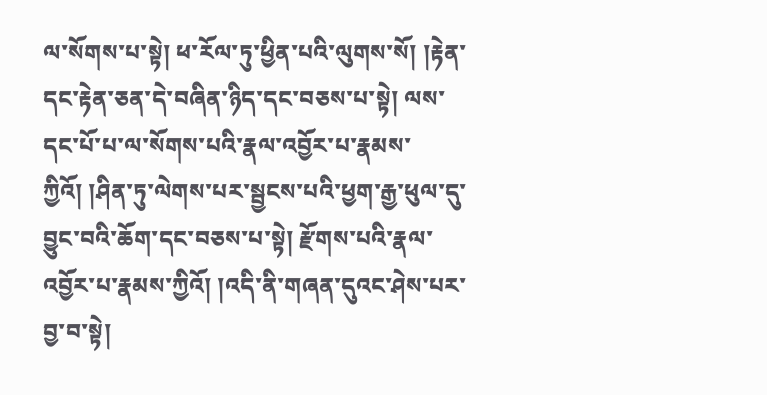ལ་སོགས་པ་སྟེ། ཕ་རོལ་ཏུ་ཕྱིན་པའི་ལུགས་སོ། །རྟེན་དང་རྟེན་ཅན་དེ་བཞིན་ཉིད་དང་བཅས་པ་སྟེ། ལས་དང་པོ་པ་ལ་སོགས་པའི་རྣལ་འབྱོར་པ་རྣམས་ཀྱིའོ། །ཤིན་ཏུ་ལེགས་པར་སྦྱངས་པའི་ཕྱག་རྒྱ་ཕུལ་དུ་བྱུང་བའི་ཆོག་དང་བཅས་པ་སྟེ། རྫོགས་པའི་རྣལ་འབྱོར་པ་རྣམས་ཀྱིའོ། །འདི་ནི་གཞན་དུའང་ཤེས་པར་བྱ་བ་སྟེ།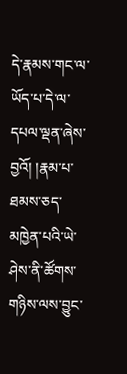དེ་རྣམས་གང་ལ་ཡོད་པ་དེ་ལ་དཔལ་ལྡན་ཞེས་བྱའོ། །རྣམ་པ་ཐམས་ཅད་མཁྱེན་པའི་ཡེ་ཤེས་ནི་ཚོགས་གཉིས་ལས་བྱུང་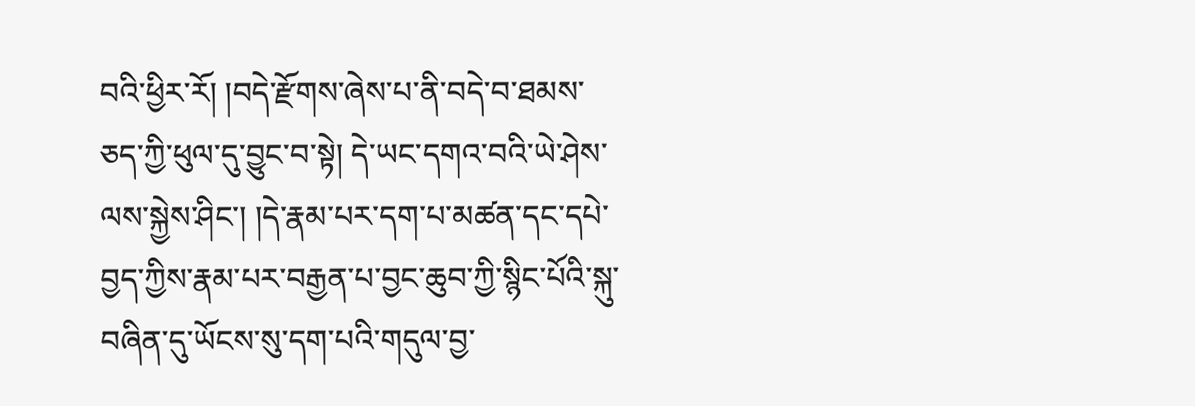བའི་ཕྱིར་རོ། །བདེ་རྫོགས་ཞེས་པ་ནི་བདེ་བ་ཐམས་ཅད་ཀྱི་ཕུལ་དུ་བྱུང་བ་སྟེ། དེ་ཡང་དགའ་བའི་ཡེ་ཤེས་ལས་སྐྱེས་ཤིང་། །དེ་རྣམ་པར་དག་པ་མཚན་དང་དཔེ་བྱད་ཀྱིས་རྣམ་པར་བརྒྱན་པ་བྱང་ཆུབ་ཀྱི་སྙིང་པོའི་སྐུ་བཞིན་དུ་ཡོངས་སུ་དག་པའི་གདུལ་བྱ་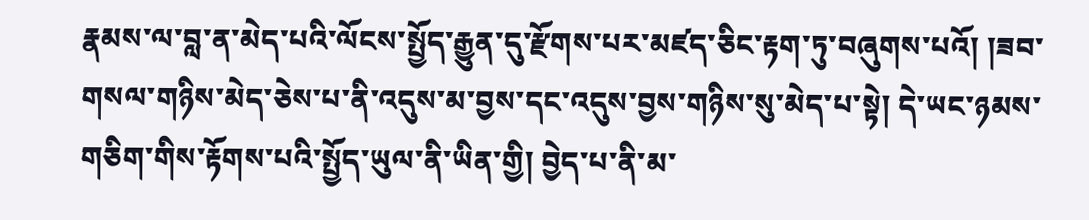རྣམས་ལ་བླ་ན་མེད་པའི་ལོངས་སྤྱོད་རྒྱུན་དུ་རྫོགས་པར་མཛད་ཅིང་རྟག་ཏུ་བཞུགས་པའོ། །ཟབ་གསལ་གཉིས་མེད་ཅེས་པ་ནི་འདུས་མ་བྱས་དང་འདུས་བྱས་གཉིས་སུ་མེད་པ་སྟེ། དེ་ཡང་ཉམས་གཅིག་གིས་རྟོགས་པའི་སྤྱོད་ཡུལ་ནི་ཡིན་གྱི། བྱེད་པ་ནི་མ་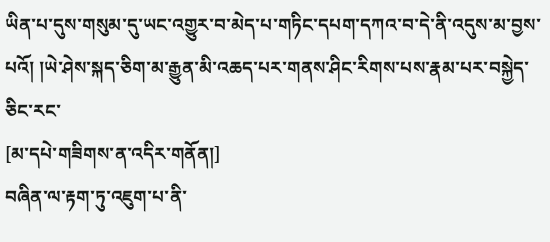ཡིན་པ་དུས་གསུམ་དུ་ཡང་འགྱུར་བ་མེད་པ་གཏིང་དཔག་དཀའ་བ་དེ་ནི་འདུས་མ་བྱས་པའོ། །ཡེ་ཤེས་སྐད་ཅིག་མ་རྒྱུན་མི་འཆད་པར་གནས་ཤིང་རིགས་པས་རྣམ་པར་བསྐྱེད་ཅིང་རང་
[མ་དཔེ་གཟིགས་ན་འདིར་གནོན།]
བཞིན་ལ་རྟག་ཏུ་འཇུག་པ་ནི་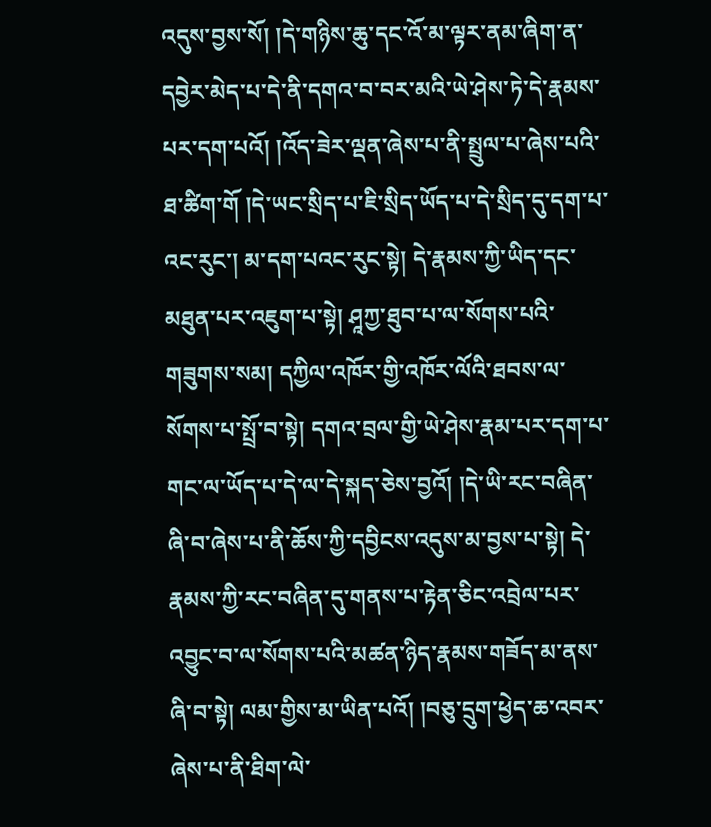འདུས་བྱས་སོ། །དེ་གཉིས་ཆུ་དང་འོ་མ་ལྟར་ནམ་ཞིག་ན་དབྱེར་མེད་པ་དེ་ནི་དགའ་བ་བར་མའི་ཡེ་ཤེས་ཏེ་དེ་རྣམས་པར་དག་པའོ། །འོད་ཟེར་ལྡན་ཞེས་པ་ནི་སྤྲུལ་པ་ཞེས་པའི་ཐ་ཚིག་གོ །དེ་ཡང་སྲིད་པ་ཇི་སྲིད་ཡོད་པ་དེ་སྲིད་དུ་དག་པ་འང་རུང་། མ་དག་པའང་རུང་སྟེ། དེ་རྣམས་ཀྱི་ཡིད་དང་མཐུན་པར་འཇུག་པ་སྟེ། ཤཱཀྱ་ཐུབ་པ་ལ་སོགས་པའི་གཟུགས་སམ། དཀྱིལ་འཁོར་གྱི་འཁོར་ལོའི་ཐབས་ལ་སོགས་པ་སྤྲོ་བ་སྟེ། དགའ་བྲལ་གྱི་ཡེ་ཤེས་རྣམ་པར་དག་པ་གང་ལ་ཡོད་པ་དེ་ལ་དེ་སྐད་ཅེས་བྱའོ། །དེ་ཡི་རང་བཞིན་ཞི་བ་ཞེས་པ་ནི་ཆོས་ཀྱི་དབྱིངས་འདུས་མ་བྱས་པ་སྟེ། དེ་རྣམས་ཀྱི་རང་བཞིན་དུ་གནས་པ་རྟེན་ཅིང་འབྲེལ་པར་འབྱུང་བ་ལ་སོགས་པའི་མཚན་ཉིད་རྣམས་གཟོད་མ་ནས་ཞི་བ་སྟེ། ལམ་གྱིས་མ་ཡིན་པའོ། །བཅུ་དྲུག་ཕྱེད་ཆ་འབར་ཞེས་པ་ནི་ཐིག་ལེ་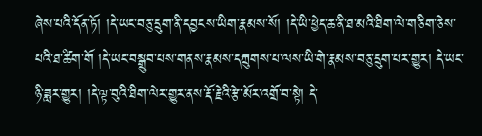ཞེས་པའི་དོན་ཏོ། །དེ་ཡང་བཅུ་དྲུག་ནི་དབྱངས་ཡིག་རྣམས་སོ། །དེ་ཡི་ཕྱེད་ཆ་ནི་ཐ་མའི་ཐིག་ལེ་གཅིག་ཅེས་པའི་ཐ་ཚིག་གོ །དེ་ཡང་བསྒྲུབ་པས་གནས་རྣམས་དཀྲུགས་པ་ལས་ཡི་གེ་རྣམས་བཅུ་དྲུག་པར་གྱུར། དེ་ཡང་ཉི་ཟླར་གྱུར། །དེ་ལྟ་བུའི་ཐིག་ལེར་གྱུར་ནས་རྡོ་རྗེའི་རྩེ་མོར་འགྲོ་བ་སྟེ། དེ་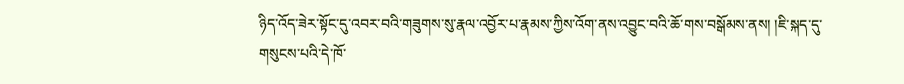ཉིད་འོད་ཟེར་སྟོང་དུ་འབར་བའི་གཟུགས་སུ་རྣལ་འབྱོར་པ་རྣམས་ཀྱིས་འོག་ནས་འབྱུང་བའི་ཆོ་གས་བསྒོམས་ནས། །ཇི་སྐད་དུ་གསུངས་པའི་དེ་ཁོ་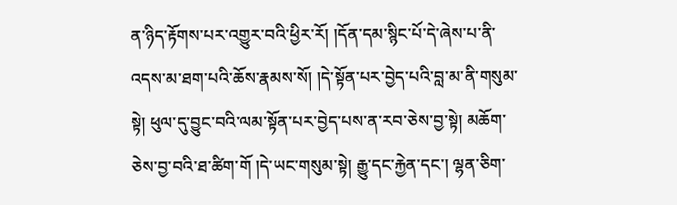ན་ཉིད་རྟོགས་པར་འགྱུར་བའི་ཕྱིར་རོ། །དོན་དམ་སྙིང་པོ་དེ་ཞེས་པ་ནི་འདས་མ་ཐག་པའི་ཆོས་རྣམས་སོ། །དེ་སྟོན་པར་བྱེད་པའི་བླ་མ་ནི་གསུམ་སྟེ། ཕུལ་དུ་བྱུང་བའི་ལམ་སྟོན་པར་བྱེད་པས་ན་རབ་ཅེས་བྱ་སྟེ། མཆོག་ཅེས་བྱ་བའི་ཐ་ཚིག་གོ །དེ་ཡང་གསུམ་སྟེ། རྒྱུ་དང་རྐྱེན་དང་། ལྷན་ཅིག་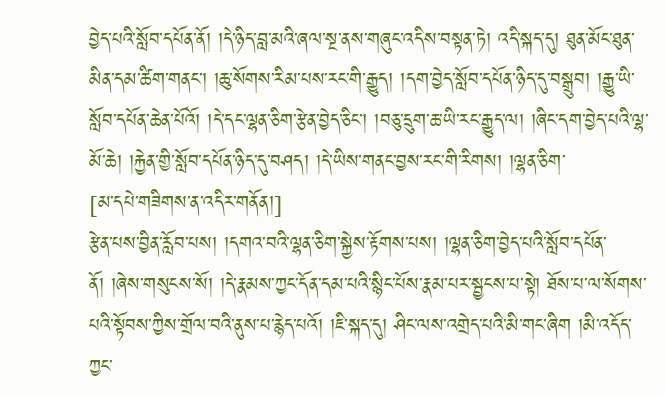བྱེད་པའི་སློབ་དཔོན་ནོ། །དེ་ཉིད་བླ་མའི་ཞལ་སྔ་ནས་གཞུང་འདིས་བསྟན་ཏེ། འདི་སྐད་དུ། ཐུན་མོང་ཐུན་མིན་དམ་ཚིག་གནང་། །ཆུ་སོགས་རིམ་པས་རང་གི་རྒྱུད། །དག་བྱེད་སློབ་དཔོན་ཉིད་དུ་བསྒྲུབ། །རྒྱུ་ཡི་སློབ་དཔོན་ཆེན་པོའོ། །དེ་དང་ལྷན་ཅིག་རྩེན་བྱེད་ཅིང་། །བཅུ་དྲུག་ཆ་ཡི་རང་རྒྱུད་ལ། །ཞིང་དག་བྱེད་པའི་ལྷ་མོ་ཆེ། །རྐྱེན་གྱི་སློབ་དཔོན་ཉིད་དུ་བཤད། །དེ་ཡིས་གནང་བྱས་རང་གི་རིགས། །ལྷན་ཅིག་
[མ་དཔེ་གཟིགས་ན་འདིར་གནོན།]
རྩེན་པས་བྱིན་རློབ་པས། །དགའ་བའི་ལྷན་ཅིག་སྐྱེས་རྟོགས་པས། །ལྷན་ཅིག་བྱེད་པའི་སློབ་དཔོན་ནོ། །ཞེས་གསུངས་སོ། །དེ་རྣམས་ཀྱང་དོན་དམ་པའི་སྙིང་པོས་རྣམ་པར་སྦྱངས་པ་སྟེ། ཐོས་པ་ལ་སོགས་པའི་སྟོབས་ཀྱིས་གྲོལ་བའི་ནུས་པ་རྙེད་པའོ། །ཇི་སྐད་དུ། ཤིང་ལས་འགྲེད་པའི་མི་གང་ཞིག །མི་འདོད་ཀྱང་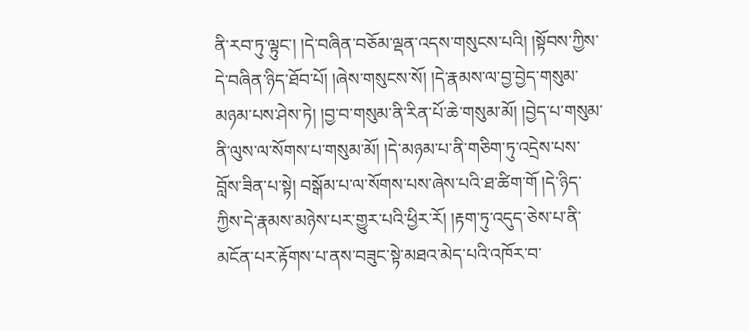ནི་རབ་ཏུ་ལྟུང་། །དེ་བཞིན་བཅོམ་ལྡན་འདས་གསུངས་པའི། །སྟོབས་ཀྱིས་དེ་བཞིན་ཉིད་ཐོབ་པོ། །ཞེས་གསུངས་སོ། །དེ་རྣམས་ལ་བྱ་བྱེད་གསུམ་མཉམ་པས་ཤེས་ཏེ། །བྱ་བ་གསུམ་ནི་རིན་པོ་ཆེ་གསུམ་མོ། །བྱེད་པ་གསུམ་ནི་ལུས་ལ་སོགས་པ་གསུམ་མོ། །དེ་མཉམ་པ་ནི་གཅིག་ཏུ་འདྲེས་པས་བློས་ཟིན་པ་སྟེ། བསྒོམ་པ་ལ་སོགས་པས་ཞེས་པའི་ཐ་ཚིག་གོ །དེ་ཉིད་ཀྱིས་དེ་རྣམས་མཉེས་པར་གྱུར་པའི་ཕྱིར་རོ། །རྟག་ཏུ་འདུད་ཅེས་པ་ནི་མངོན་པར་རྟོགས་པ་ནས་བཟུང་སྟེ་མཐའ་མེད་པའི་འཁོར་བ་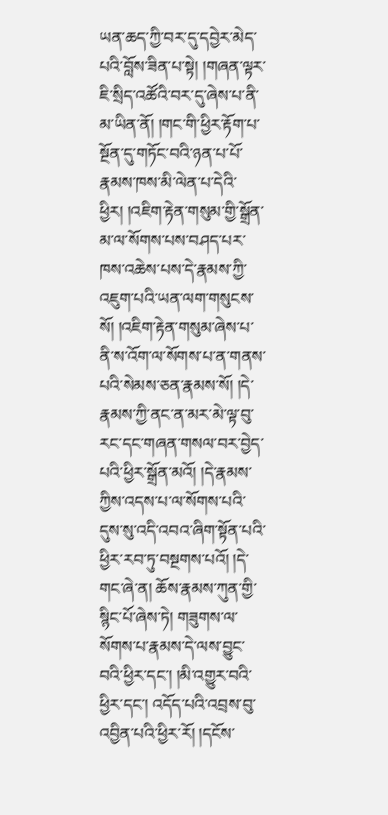ཡན་ཆད་ཀྱི་བར་དུ་དབྱེར་མེད་པའི་བློས་ཟིན་པ་སྟེ། །གཞན་ལྟར་ཇི་སྲིད་འཚོའི་བར་དུ་ཞེས་པ་ནི་མ་ཡིན་ནོ། །གང་གི་ཕྱིར་རྟོག་པ་སྔོན་དུ་གཏོང་བའི་ཉན་པ་པོ་རྣམས་ཁས་མི་ལེན་པ་དེའི་ཕྱིར། །འཇིག་རྟེན་གསུམ་གྱི་སྒྲོན་མ་ལ་སོགས་པས་བཤད་པར་ཁས་འཆེས་པས་དེ་རྣམས་ཀྱི་འཇུག་པའི་ཡན་ལག་གསུངས་སོ། །འཇིག་རྟེན་གསུམ་ཞེས་པ་ནི་ས་འོག་ལ་སོགས་པ་ན་གནས་པའི་སེམས་ཅན་རྣམས་སོ། །དེ་རྣམས་ཀྱི་ནང་ན་མར་མེ་ལྟ་བུ་རང་དང་གཞན་གསལ་བར་བྱེད་པའི་ཕྱིར་སྒྲོན་མའོ། །དེ་རྣམས་ཀྱིས་འདས་པ་ལ་སོགས་པའི་དུས་སུ་འདི་འབའ་ཞིག་སྟོན་པའི་ཕྱིར་རབ་ཏུ་བསྔགས་པའོ། །དེ་གང་ཞེ་ན། ཆོས་རྣམས་ཀུན་གྱི་སྙིང་པོ་ཞེས་ཏེ། གཟུགས་ལ་སོགས་པ་རྣམས་དེ་ལས་བྱུང་བའི་ཕྱིར་དང་། །མི་འགྱུར་བའི་ཕྱིར་དང་། འདོད་པའི་འབྲས་བུ་འབྱིན་པའི་ཕྱིར་རོ། །དངོས་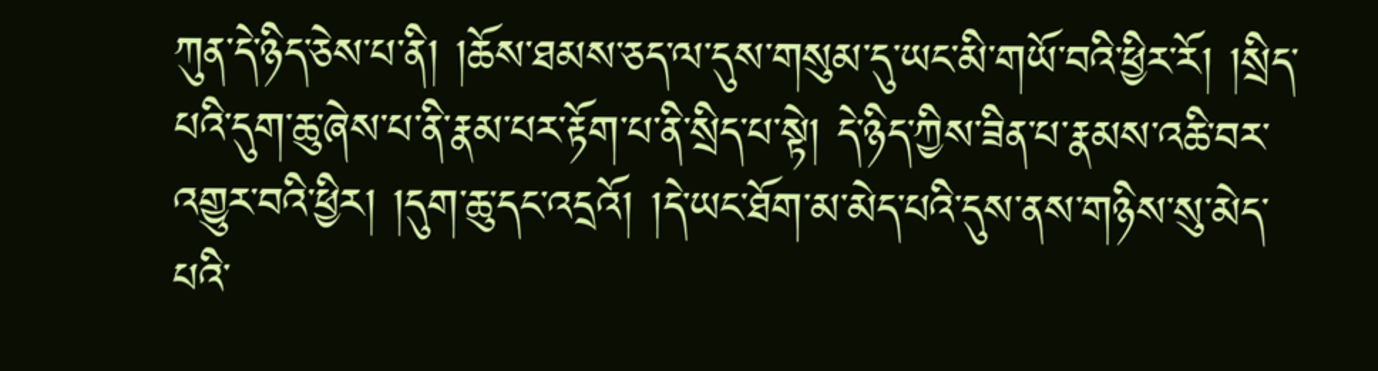ཀུན་དེ་ཉིད་ཅེས་པ་ནི། །ཆོས་ཐམས་ཅད་ལ་དུས་གསུམ་དུ་ཡང་མི་གཡོ་བའི་ཕྱིར་རོ། །སྲིད་པའི་དུག་ཆུ་ཞེས་པ་ནི་རྣམ་པར་རྟོག་པ་ནི་སྲིད་པ་སྟེ། དེ་ཉིད་ཀྱིས་ཟིན་པ་རྣམས་འཆི་བར་འགྱུར་བའི་ཕྱིར། །དུག་ཆུ་དང་འདྲའོ། །དེ་ཡང་ཐོག་མ་མེད་པའི་དུས་ནས་གཉིས་སུ་མེད་པའི་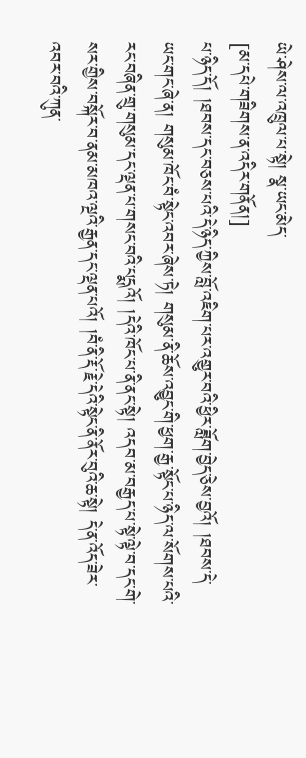ཡེ་ཤེས་ལ་འཁྲུལ་པ་སྟེ། སྣ་ཡང་མེད་
[མ་དཔེ་གཟིགས་ན་འདིར་གནོན།]
པ་ཉིད་དོ། །ཐབས་དང་བཅས་པའི་དེ་ཉིད་ཀྱིས་བློ་འཇིག་པར་འགྱུར་བའི་ཕྱིར་ཟློག་བྱེད་ཅེས་བྱའོ། །ཐབས་དེ་ཡང་གང་ཞེ་ན། གསུམ་ཁོང་བཾ་སྟེང་འབར་ཞེས་ཏེ། གསུམ་ནི་ཆོས་འབྱུང་གི་ཕྱག་རྒྱ་སྟོང་པ་ཉིད་ལ་སོགས་པའི་རང་བཞིན་གྲུ་གསུམ་དང་ལྡན་པ་གསང་བའི་པདྨའོ། །དེའི་ཁོང་པ་ནི་ནང་སྟེ། འདབ་མ་བརྒྱད་པ་སྟེ་ལྟེ་བ་དང་གེ་སར་གྱིས་བསྐོར་བ་ནམ་མཁའ་ལྔའི་རྒྱན་དང་ལྡན་པའོ། །བཾ་ནི་རྡོ་རྗེ་དེའི་སྟེང་ནི་ནོར་བུའི་ཆ་སྟེ། དེ་ན་འོད་ཟེར་འབར་བའི་ཀུན་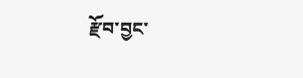རྫོབ་བྱང་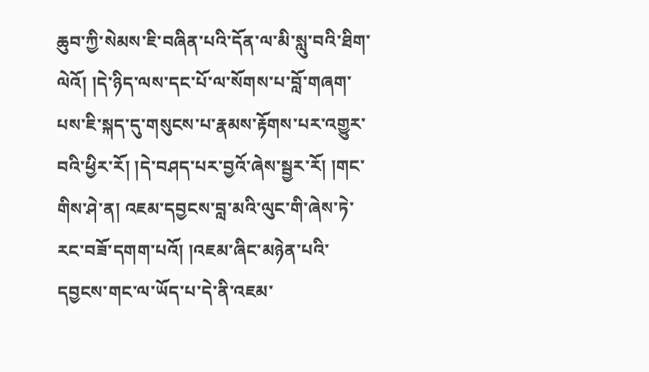ཆུབ་ཀྱི་སེམས་ཇི་བཞིན་པའི་དོན་ལ་མི་སླུ་བའི་ཐིག་ལེའོ། །དེ་ཉིད་ལས་དང་པོ་ལ་སོགས་པ་བློ་གཞག་པས་ཇི་སྐད་དུ་གསུངས་པ་རྣམས་རྟོགས་པར་འགྱུར་བའི་ཕྱིར་རོ། །དེ་བཤད་པར་བྱའོ་ཞེས་སྦྱར་རོ། །གང་གིས་ཤེ་ན། འཇམ་དབྱངས་བླ་མའི་ལུང་གི་ཞེས་ཏེ་རང་བཟོ་དགག་པའོ། །འཇམ་ཞིང་མཉེན་པའི་དབྱངས་གང་ལ་ཡོད་པ་དེ་ནི་འཇམ་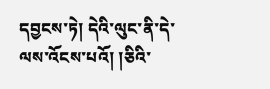དབྱངས་ཏེ། དེའི་ལུང་ནི་དེ་ལས་འོངས་པའོ། །ཅིའི་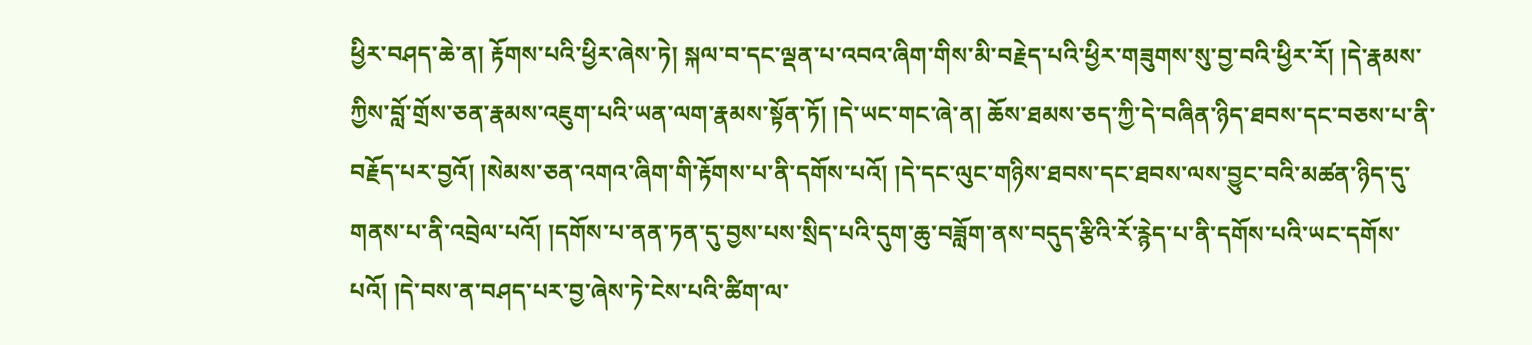ཕྱིར་བཤད་ཆེ་ན། རྟོགས་པའི་ཕྱིར་ཞེས་ཏེ། སྐལ་བ་དང་ལྡན་པ་འབའ་ཞིག་གིས་མི་བརྗེད་པའི་ཕྱིར་གཟུགས་སུ་བྱ་བའི་ཕྱིར་རོ། །དེ་རྣམས་ཀྱིས་བློ་གྲོས་ཅན་རྣམས་འཇུག་པའི་ཡན་ལག་རྣམས་སྟོན་ཏོ། །དེ་ཡང་གང་ཞེ་ན། ཆོས་ཐམས་ཅད་ཀྱི་དེ་བཞིན་ཉིད་ཐབས་དང་བཅས་པ་ནི་བརྗོད་པར་བྱའོ། །སེམས་ཅན་འགའ་ཞིག་གི་རྟོགས་པ་ནི་དགོས་པའོ། །དེ་དང་ལུང་གཉིས་ཐབས་དང་ཐབས་ལས་བྱུང་བའི་མཚན་ཉིད་དུ་གནས་པ་ནི་འབྲེལ་པའོ། །དགོས་པ་ནན་ཏན་དུ་བྱས་པས་སྲིད་པའི་དུག་ཆུ་བཟློག་ནས་བདུད་རྩིའི་རོ་རྙེད་པ་ནི་དགོས་པའི་ཡང་དགོས་པའོ། །དེ་བས་ན་བཤད་པར་བྱ་ཞེས་ཏེ་ངེས་པའི་ཚིག་ལ་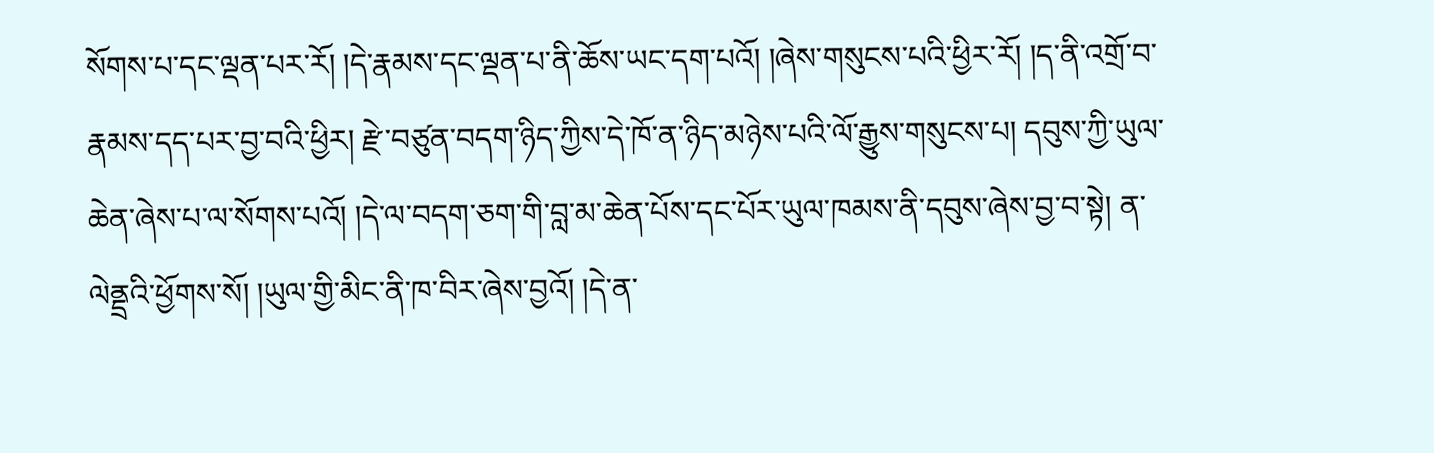སོགས་པ་དང་ལྡན་པར་རོ། །དེ་རྣམས་དང་ལྡན་པ་ནི་ཆོས་ཡང་དག་པའོ། །ཞེས་གསུངས་པའི་ཕྱིར་རོ། །ད་ནི་འགྲོ་བ་རྣམས་དད་པར་བྱ་བའི་ཕྱིར། རྫེ་བཙུན་བདག་ཉིད་ཀྱིས་དེ་ཁོ་ན་ཉིད་མཉེས་པའི་ལོ་རྒྱུས་གསུངས་པ། དབུས་ཀྱི་ཡུལ་ཆེན་ཞེས་པ་ལ་སོགས་པའོ། །དེ་ལ་བདག་ཅག་གི་བླ་མ་ཆེན་པོས་དང་པོར་ཡུལ་ཁམས་ནི་དབུས་ཞེས་བྱ་བ་སྟེ། ན་ལེནྡྲའི་ཕྱོགས་སོ། །ཡུལ་གྱི་མིང་ནི་ཁ་བིར་ཞེས་བྱའོ། །དེ་ན་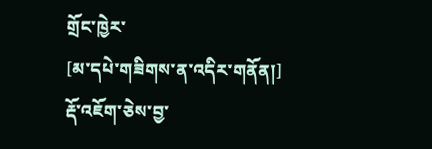གྲོང་ཁྱེར་
[མ་དཔེ་གཟིགས་ན་འདིར་གནོན།]
རྡོ་འཇོག་ཅེས་བྱ་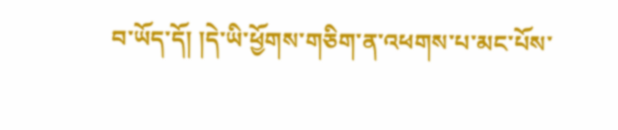བ་ཡོད་དོ། །དེ་ཡི་ཕྱོགས་གཅིག་ན་འཕགས་པ་མང་པོས་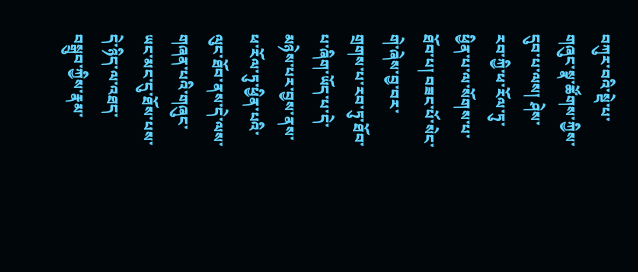བཀུར་བའི་སྡེ་པ་གཞུང་སྣ་ཚོགས་ཀྱིས་དུབ་པ་ལས། ཤེས་རབ་ཀྱི་ཕ་རོལ་ཏུ་ཕྱིན་པ་ལ་སོགས་པ་ཐོབ་པ། བཟང་པོ་སེང་གེ་ཞེས་བྱ་བར་གྲགས་པ་རབ་ཏུ་ཐོབ་པ་ཞིག་ཡོད་པ་དེ་མཉེས་པར་བྱས་ནས་ཕ་རོལ་ཏུ་ཕྱིན་པའི་ལུང་ཐོབ་ནས་དེ་ལས་གཞན་པའི་གཞུང་ཡང་མང་དུ་ཐོས་པས་དེ་ཉིད་ལ་འཐད་བསྒྲུབ་ཀྱིས་རྣམ་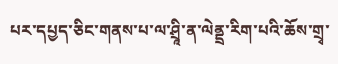པར་དཔྱད་ཅིང་གནས་པ་ལ་ཤྲཱི་ན་ལེནྡྲ་རིག་པའི་ཆོས་གྲྭ་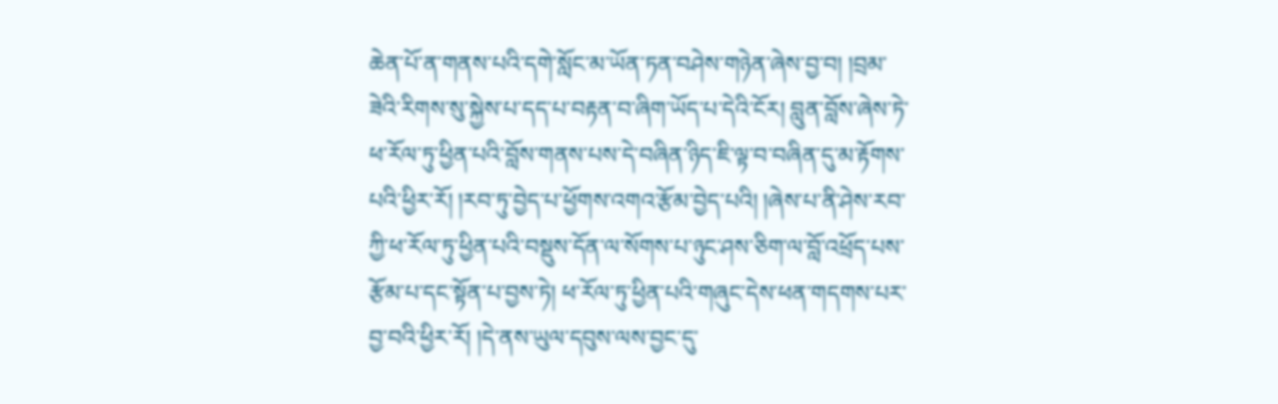ཆེན་པོ་ན་གནས་པའི་དགེ་སློང་མ་ཡོན་ཏན་བཤེས་གཉེན་ཞེས་བྱ་བ། །བྲམ་ཟེའི་རིགས་སུ་སྐྱེས་པ་དད་པ་བརྟན་བ་ཞིག་ཡོད་པ་དེའི་ངོར། བླུན་བློས་ཞེས་ཏེ་ཕ་རོལ་ཏུ་ཕྱིན་པའི་བློས་གནས་པས་དེ་བཞིན་ཉིད་ཇི་ལྟ་བ་བཞིན་དུ་མ་རྟོགས་པའི་ཕྱིར་རོ། །རབ་ཏུ་བྱེད་པ་ཕྱོགས་འགའ་རྩོམ་བྱེད་པའི། །ཞེས་པ་ནི་ཤེས་རབ་ཀྱི་ཕ་རོལ་ཏུ་ཕྱིན་པའི་བསྡུས་དོན་ལ་སོགས་པ་ཉུང་ཤས་ཅིག་ལ་བློ་འཕྲོད་པས་རྩོམ་པ་དང་སྟོན་པ་བྱས་ཏེ། ཕ་རོལ་ཏུ་ཕྱིན་པའི་གཞུང་དེས་ཕན་གདགས་པར་བྱ་བའི་ཕྱིར་རོ། །དེ་ནས་ཡུལ་དབུས་ལས་བྱང་དུ་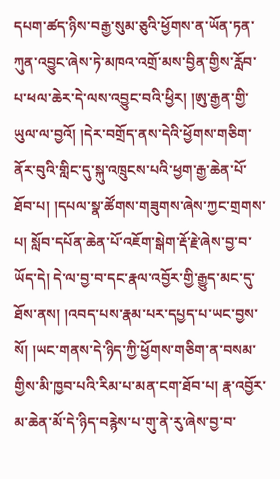དཔག་ཚད་ཉིས་བརྒྱ་སུམ་ཅུའི་ཕྱོགས་ན་ཡོན་ཏན་ཀུན་འབྱུང་ཞེས་ཏེ་མཁའ་འགྲོ་མས་བྱིན་གྱིས་རློབ་པ་ཕལ་ཆེར་དེ་ལས་འབྱུང་བའི་ཕྱིར། །ཨུ་རྒྱན་གྱི་ཡུལ་ལ་བྱའོ། །དེར་བགྲོད་ནས་དེའི་ཕྱོགས་གཅིག་ནོར་བུའི་གླིང་དུ་སྐུ་འཁྲུངས་པའི་ཕྱག་རྒྱ་ཆེན་པོ་ཐོབ་པ། །དཔལ་སྣ་ཚོགས་གཟུགས་ཞེས་ཀྱང་གྲགས་པ། སློབ་དཔོན་ཆེན་པོ་འཇོག་སྒེག་རྡོ་རྗེ་ཞེས་བྱ་བ་ཡོད་དེ། དེ་ལ་བྱ་བ་དང་རྣལ་འབྱོར་གྱི་རྒྱུད་མང་དུ་ཐོས་ནས། །འབད་པས་རྣམ་པར་དཔྱད་པ་ཡང་བྱས་སོ། །ཡང་གནས་དེ་ཉིད་ཀྱི་ཕྱོགས་གཅིག་ན་བསམ་གྱིས་མི་ཁྱབ་པའི་རིམ་པ་མན་ངག་ཐོབ་པ། རྣ་འབྱོར་མ་ཆེན་མོ་དེ་ཉིད་བརྙེས་པ་གུ་ནེ་རུ་ཞེས་བྱ་བ་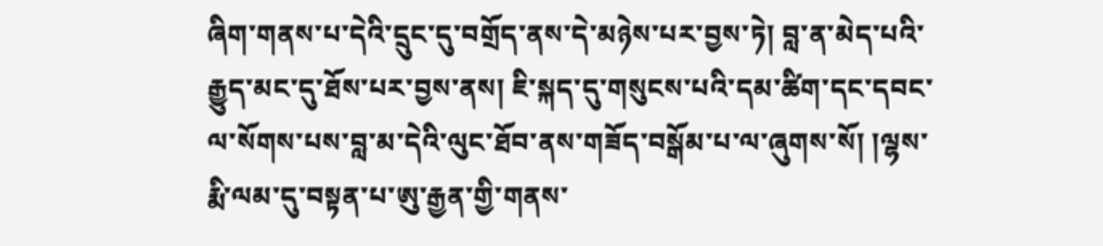ཞིག་གནས་པ་དེའི་དྲུང་དུ་བགྲོད་ནས་དེ་མཉེས་པར་བྱས་ཏེ། བླ་ན་མེད་པའི་རྒྱུད་མང་དུ་ཐོས་པར་བྱས་ནས། ཇི་སྐད་དུ་གསུངས་པའི་དམ་ཚིག་དང་དབང་ལ་སོགས་པས་བླ་མ་དེའི་ལུང་ཐོབ་ནས་གཟོད་བསྒོམ་པ་ལ་ཞུགས་སོ། །ལྷས་རྨི་ལམ་དུ་བསྟན་པ་ཨུ་རྒྱན་གྱི་གནས་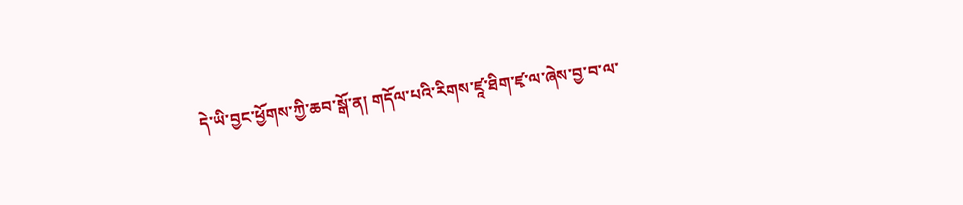དེ་ཡི་བྱང་ཕྱོགས་ཀྱི་ཆབ་སྒོ་ན། གདོལ་པའི་རིགས་ཛཱ་ཐིག་ཛྭ་ལ་ཞེས་བྱ་བ་ལ་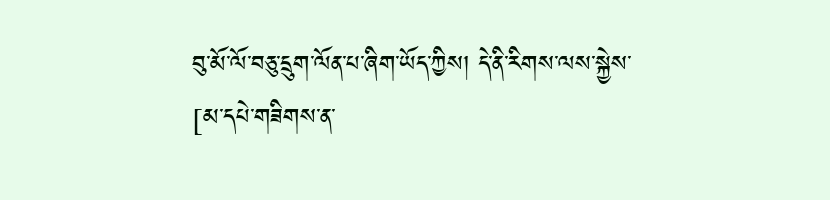བུ་མོ་ལོ་བཅུ་དྲུག་ལོན་པ་ཞིག་ཡོད་ཀྱིས། དེ་ནི་རིགས་ལས་སྐྱེས་
[མ་དཔེ་གཟིགས་ན་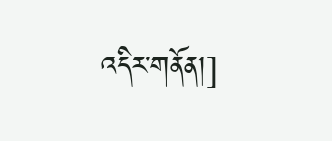འདིར་གནོན།]